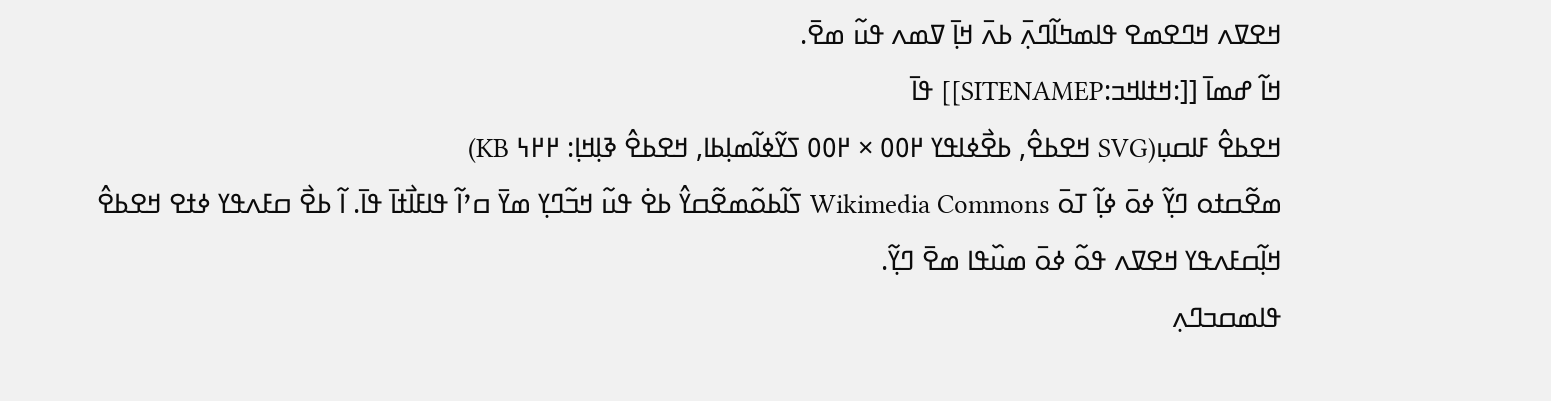ߞߐߜߍ ߞߣߐߘߐ ߟߊߘߤߊ߬ߣߍ߲߫ ߕߍ߫ ߞߊ߲߫ ߜߘߍ ߟߎ߬ ߘߐ߫.
ߞߊ߬ ߝߘߊ߫ [[:ߞߙߊߞߏ:SITENAMEP]] ߟߊ߫
ߞߐߕߐ߮ ߓߊߛߎ߲(SVG ߞߐߕߐ߮, ߕߐ߯ߦߊߟߌ ߂߀߀ × ߂߀߀ ߖߌ߬ߦߊ߬ߘߊ߲ߕߊ, ߞߐߕߐ߮ ߢߊ߲ߞߊ߲: ߂߂߆ KB)
ߘߐ߬ߛߙߋ ߣߌ߲߬ ߦߋ߫ ߦߊ߲߬ ߠߋ߫ Wikimedia Commons ߖߊ߬ߕߋ߬ߘߐ߬ߛߌ߮ ߕߐ߭ ߟߎ߬ ߞߏ߬ߣߌ߲ ߘߌ߫ ߛߴߊ߬ ߟߊߓߊ߯ߙߊ߫ ߟߊ߫. ߊ߬ ߕߐ߯ ߛߓߍߟߌ ߦߙߐ ߞߐߕߐ߮ ߞߊ߲߬ߛߓߍߟߌ ߞߐߜߍ ߟߋ߬ ߦߋ߫ ߘߎ߰ߟߊ ߘߐ߫ ߣߌ߲߬.
ߟߊߘߛߏߣߍ߲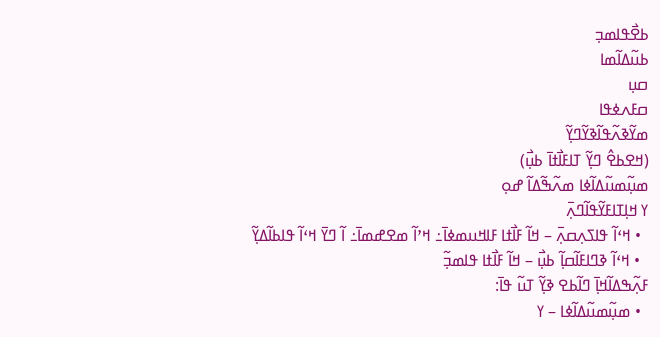ߕߐ߯ߟߊߘߏ߲
ߕߎ߬ߡߊ߬ߘߊ
ߛߎ߲
ߛߓߍߦߟߊ
ߘߌ߬ߢߍ߬ߟߊ߬ߢߌ߬ߣߌ߲߬
(ߞߐߕߐ߮ ߣߌ߲߬ ߠߊߓߊ߯ߙߊ߫ ߕߎ߲߯)
ߘߎ߲߬ߘߎ߬ߡߊ߬ߦߊ ߘߍ߬ߒ߬ߡߊ߬ ߝߋ߲
ߌ ߞߊ߲ߠߊߓߌ߬ߟߊ߬ߣߍ߲߫
  • ߞߵߊ߬ ߟߊߖߍ߲ߛߍ߲߫ – ߞߊ߬ ߓߊ߯ߙߊ ߓߊߞߎߘߦߊ߫߸ ߞߴߊ߬ ߘߐߝߘߊ߫߸ ߊ߬ ߣߌ߫ ߞߵߊ߬ ߟߊߕߊ߬ߡߌ߲߬
  • ߞߵߊ߬ ߢߣߊߓߊ߬ߛߊ߲߬ ߕߎ߲߯ – ߞߊ߬ ߓߊ߯ߙߊ ߟߊߘߏ߲߬
ߓߍ߲߬ߒߡߊ߬ߞߊ߲߫ ߣߊ߬ߕߐ ߢߌ߲߬ ߠߎ߬ ߟߊ߫:
  • ߘߎ߲߬ߘߎ߬ߡߊ߬ߦߊ – ߌ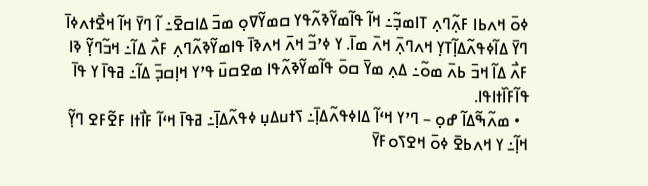ߦߋ߫ ߞߍߕߊ ߓߍ߲߬ߣߍ߲ ߠߊߘߏ߲߬߸ ߞߊ߬ ߟߊ߬ߘߌ߬ߢߍ߬ߟߌ ߛߘߌ߬ߜߋ߲ ߘߏ߫ ߡߊߛߐ߫߸ ߊ߬ ߣߌ߫ ߞߊ߬ ߞߐ߯ߙߍߦߊ߫ ߣߌ߫ ߡߊ߬ߦߟߍ߬ߡߊ߲߬ߠߌ߲ ߞߍߣߍ߲߫ ߞߍ߫ ߘߊ߫. ߌ ߦߴߏ߬ ߞߍ߫ ߞߍߢߊ߫ ߟߊߘߌ߬ߢߍ߬ߣߍ߲ ߓߍ߯ ߡߊ߬߸ ߞߏ߬ߣߌ߲߬ ߢߊ ߓߍ߯ ߡߊ߬ ߞߏ߫ ߕߍ߫ ߘߋ߬߸ ߡߍ߲ ߘߌ߫ ߛߋ߫ ߟߊ߬ߘߌ߬ߢߍ߬ߟߊ ߘߐߛߎ߫ ߟߴߌ ߞߊ߲ߛߏ߲߫ ߡߊ߬߸ ߥߟߊ߫ ߌ ߟߊ߫ ߟߊ߬ߓߊ߰ߙߊߟߊ.
  • ߘߍ߬ߒ߬ߡߊ߬ ߝߋ߲ – ߣߴߌ ߞߵߊ߬ ߡߊߦߟߍ߬ߡߊ߲߫߸ ߖߙߎߡߎ߲ ߦߟߍ߬ߡߊ߲߫߸ ߥߟߊ߫ ߞߵߊ߬ ߓߊ߯ߙߊ ߓߐ߬ߓߐ ߣߌ߲߬ ߞߊ߲߬߸ ߌ ߞߍߕߐ߫ ߦߋ߫ ߞߐߖߋߓߌ߫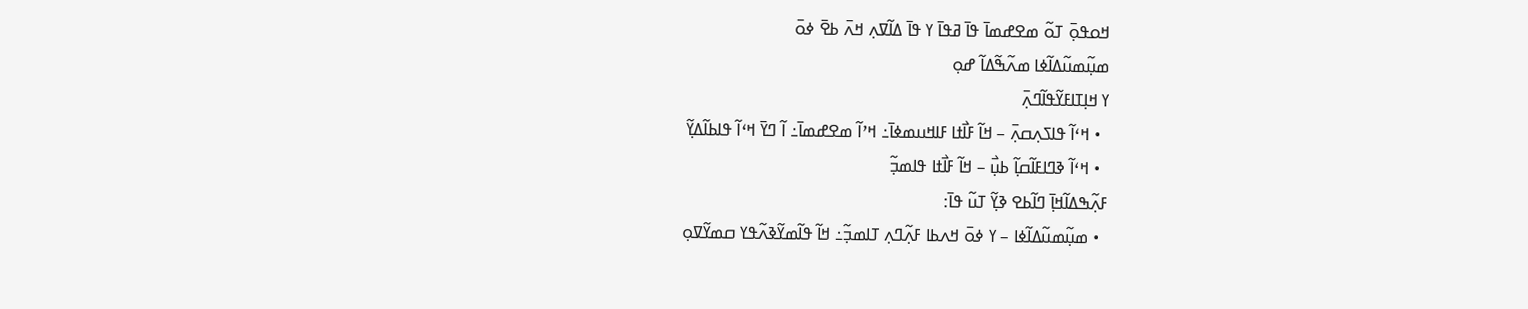ߞߋߟߋ߲߫ ߠߋ߬ ߘߐߝߘߊ߫ ߟߊ߫ ߥߟߊ߫ ߌ ߟߊ߫ ߡߊ߬ߜߍ߲ ߞߍ߫ ߕߐ߫ ߦߋ߫
ߘߎ߲߬ߘߎ߬ߡߊ߬ߦߊ ߘߍ߬ߒ߬ߡߊ߬ ߝߋ߲
ߌ ߞߊ߲ߠߊߓߌ߬ߟߊ߬ߣߍ߲߫
  • ߞߵߊ߬ ߟߊߖߍ߲ߛߍ߲߫ – ߞߊ߬ ߓߊ߯ߙߊ ߓߊߞߎߘߦߊ߫߸ ߞߴߊ߬ ߘߐߝߘߊ߫߸ ߊ߬ ߣߌ߫ ߞߵߊ߬ ߟߊߕߊ߬ߡߌ߲߬
  • ߞߵߊ߬ ߢߣߊߓߊ߬ߛߊ߲߬ ߕߎ߲߯ – ߞߊ߬ ߓߊ߯ߙߊ ߟߊߘߏ߲߬
ߓߍ߲߬ߒߡߊ߬ߞߊ߲߫ ߣߊ߬ߕߐ ߢߌ߲߬ ߠߎ߬ ߟߊ߫:
  • ߘߎ߲߬ߘߎ߬ߡߊ߬ߦߊ – ߌ ߦߋ߫ ߞߍߕߊ ߓߍ߲߬ߣߍ߲ ߠߊߘߏ߲߬߸ ߞߊ߬ ߟߊ߬ߘߌ߬ߢߍ߬ߟߌ ߛߘߌ߬ߜߋ߲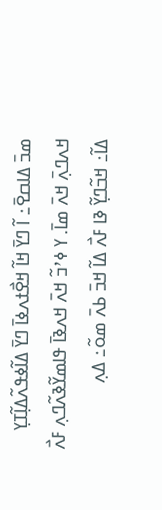ߘߏ߫ ߡߊߛߐ߫߸ ߊ߬ ߣߌ߫ ߞߊ߬ ߞߐ߯ߙߍߦߊ߫ ߣߌ߫ ߡߊ߬ߦߟߍ߬ߡߊ߲߬ߠߌ߲ ߞߍߣߍ߲߫ ߞߍ߫ ߘߊ߫. ߌ ߦߴߏ߬ ߞߍ߫ ߞߍߢߊ߫ ߟߊߘߌ߬ߢߍ߬ߣߍ߲ ߓߍ߯ ߡߊ߬߸ ߞߏ߬ߣߌ߲߬ ߢߊ ߓߍ߯ ߡߊ߬ ߞߏ߫ ߕߍ߫ ߘߋ߬߸ ߡߍ߲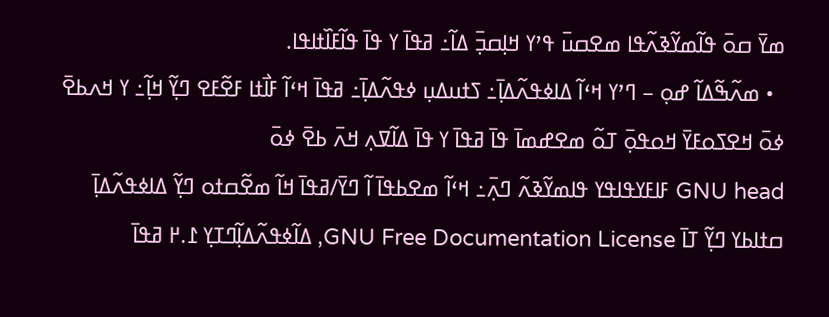ߘߌ߫ ߛߋ߫ ߟߊ߬ߘߌ߬ߢߍ߬ߟߊ ߘߐߛߎ߫ ߟߴߌ ߞߊ߲ߛߏ߲߫ ߡߊ߬߸ ߥߟߊ߫ ߌ ߟߊ߫ ߟߊ߬ߓߊ߰ߙߊߟߊ.
  • ߘߍ߬ߒ߬ߡߊ߬ ߝߋ߲ – ߣߴߌ ߞߵߊ߬ ߡߊߦߟߍ߬ߡߊ߲߫߸ ߖߙߎߡߎ߲ ߦߟߍ߬ߡߊ߲߫߸ ߥߟߊ߫ ߞߵߊ߬ ߓߊ߯ߙߊ ߓߐ߬ߓߐ ߣߌ߲߬ ߞߊ߲߬߸ ߌ ߞߍߕߐ߫ ߦߋ߫ ߞߐߖߋߓߌ߫ ߞߋߟߋ߲߫ ߠߋ߬ ߘߐߝߘߊ߫ ߟߊ߫ ߥߟߊ߫ ߌ ߟߊ߫ ߡߊ߬ߜߍ߲ ߞߍ߫ ߕߐ߫ ߦߋ߫
GNU head ߓߊߓߌߟߊߟߌ ߟߊߘߌ߬ߢߍ߬ ߣߍ߲߫߸ ߞߵߊ߬ ߘߐߕߟߊ߫ ߊ߬ ߣߌ߫/ߥߟߊ߫ ߞߊ߬ ߘߐ߬ߛߙߋ ߣߌ߲߬ ߡߊߦߟߍ߬ߡߊ߲߫ ߛߙߊߕߌ ߣߌ߲߬ ߠߊ߫ GNU Free Documentation License, ߡߊ߬ߦߟߍ߬ߡߊ߲߬ߣߠߌ߲ ߁.߂ ߥߟߊ߫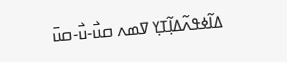ߡߊ߬ߦߟߍ߬ߡߊ߲߬ߠߌ߲ ߜߘߍ ߛߎ߯-ߎ߯-ߛߎ߫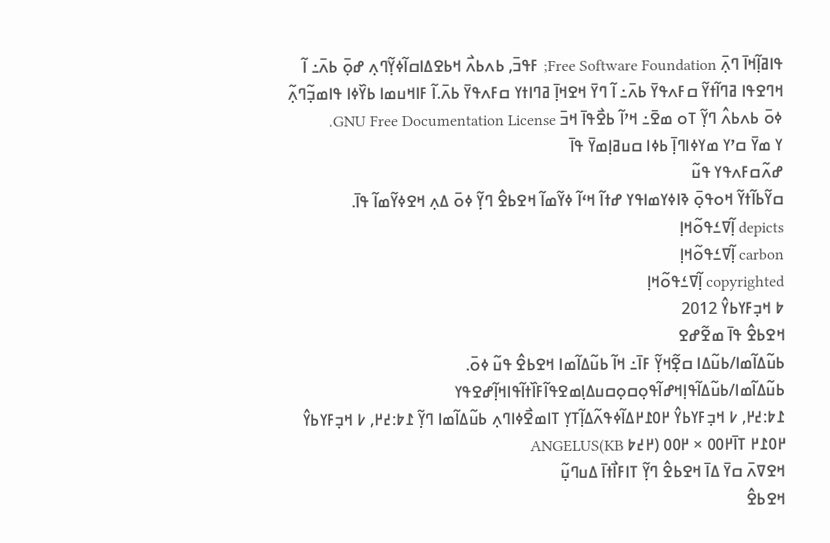ߟߊߥߊ߲߬ߞߊ߫ ߣߍ߲߫ Free Software Foundation; ߓߟߏ߫, ߕߍߕߍ߯ ߞߕߐߡߊߛߊ߬ߦߌ߲߬ߣߍ߲ ߝߋ߲߫ ߕߍ߫߸ ߊ߬ ߞߣߐߟߊ ߥߣߊ߬ߙߌ߬ ߛߓߍߟߌ߫ ߕߍ߫߸ ߊ߬ ߣߌ߫ ߞߐߞߊ߲߫ ߥߣߊߙߌ ߛߓߍߟߌ߫ ߕߍ߫.ߊ߬ ߓߊߞߎߘߊ ߕߌ߰ߦߊ ߟߊߘߏ߲߬ߣߍ߲߬ ߦߋ߫ ߕߍߕߍ߮ ߣߌ߲߬ ߠߋ ߘߐ߫߸ ߞߴߊ߬ ߕߐ߯ߟߊ߫ ߞߏ߫ GNU Free Documentation License.
ߌ ߘߌ߫ ߛߴߌ ߘߌߦߊߣߊ߲߫ ߕߦߊ ߛߎߥߊ߲ߘߌ߫ ߟߊ߫
ߝߍ߬ߛߓߍߟߌ ߟߎ߬
ߛߌ߬ߕߊ߬ߙߌ߬ ߞߋߟߋ߲߫ ߢߊߦߌߘߊߟߌ ߝߙߊ߬ ߞߵߊ߬ ߦߌ߬ߘߊ߬ ߞߐߕߐ߮ ߣߌ߲߬ ߦߋ߫ ߡߍ߲ ߞߐߦߌ߬ߘߊ߬ ߟߊ߫.
depicts ߊ߲߬ߜߑߟߋ߬ߞߊ߲
carbon ߊ߲߬ߜߑߟߋ߬ߞߊ߲
copyrighted ߊ߲߬ߜߑߟߋ߬ߞߊ߲
߈ ߞߏ߲ߓߌߕߌ߮ 2012
ߞߐߕߐ߮ ߟߊ߫ ߘߐ߬ߝߐ
ߕߎ߬ߡߊ߬ߘߊ/ߕߎ߬ߡߊ ߛߐ߲߬ߞߌ߲߬ ߓߊ߫߸ ߞߊ߬ ߕߎ߬ߡߊ߬ߘߊ ߞߐߕߐ߮ ߟߎ߬ ߦߋ߫.
ߕߎ߬ߡߊ߬ߘߊ/ߕߎ߬ߡߊ߬ߟߊ߲ߞߝߊ߬ߟߋ߲ߛߋ߲ߛߎߡߊ߲ߘߐߟߊ߬ߓߊ߰ߙߊ߬ߟߊߞߊ߲߬ߝߐߟߌ
߁߈:߄߂, ߇ ߞߏ߲ߓߌߕߌ߮ ߂߀߁߂ߡߊ߬ߦߟߍ߬ߡߊ߲߬ߠߌ߲ ߠߊߘߐ߯ߦߊߣߍ߲ ߕߎ߬ߡߊ߬ߘߊ ߣߌ߲߬ ߁߈:߄߂, ߇ ߞߏ߲ߓߌߕߌ߮ ߂߀߁߂ ߠߊ߫߂߀߀ × ߂߀߀ (߂߄߈ KB)ANGELUS
ߞߐߜߍ߫ ߛߌ߫ ߡߊ߫ ߞߐߕߐ߮ ߣߌ߲߬ ߠߊߓߊ߯ߙߊ߫ ߡߎߣߎ߲߬
ߞߐߕߐ߮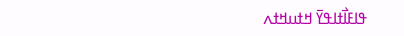ߟߊߓߊ߯ߙߊߟߌ߫ ߞߙߎߞߙߍ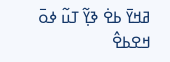ߥߞߌ߫ ߕߐ߭ ߢߌ߲߬ ߠߎ߬ ߦߋ߫ ߞߐߕߐ߮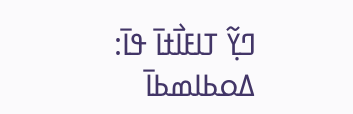ߣߌ߲߬ ߠߊߓߊ߯ߙߊ߫ ߟߊ߫:
ߡߋߕߊߘߕߊ߫